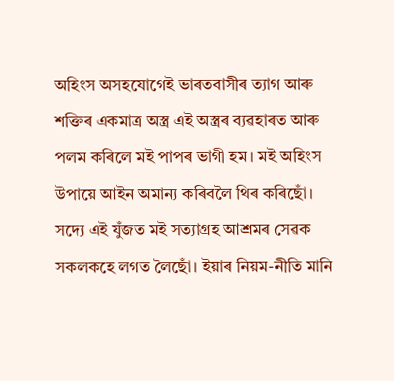অহিংস অসহযোগেই ভাৰতবাসীৰ ত্যাগ আৰু শক্তিৰ একমাত্ৰ অস্ত্ৰ এই অস্ত্ৰৰ ব্যৱহাৰত আৰু পলম কৰিলে মই পাপৰ ভাগী হম। মই অহিংস উপায়ে আইন অমান্য কৰিবলৈ থিৰ কৰিছোঁ। সদ্যে এই যুঁজত মই সত্যাগ্ৰহ আশ্ৰমৰ সেৱক সকলকহে লগত লৈছোঁ। ইয়াৰ নিয়ম-নীতি মানি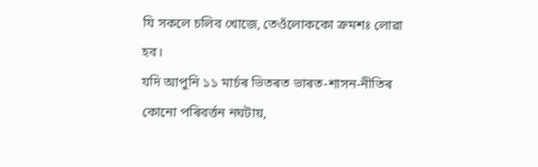যি সকলে চলিব খোজে, তেওঁলোককো ক্ৰমশঃ লোৱা হব।
যদি আপুনি ১১ মাৰ্চৰ ভিতৰত ভাৰত-শাসন-নীতিৰ কোনো পৰিবৰ্ত্তন নঘটায়,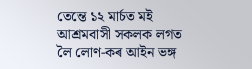তেন্তে ১২ মাৰ্চত মই আশ্ৰমবাসী সকলক লগত লৈ লোণ-কৰ আইন ভঙ্গ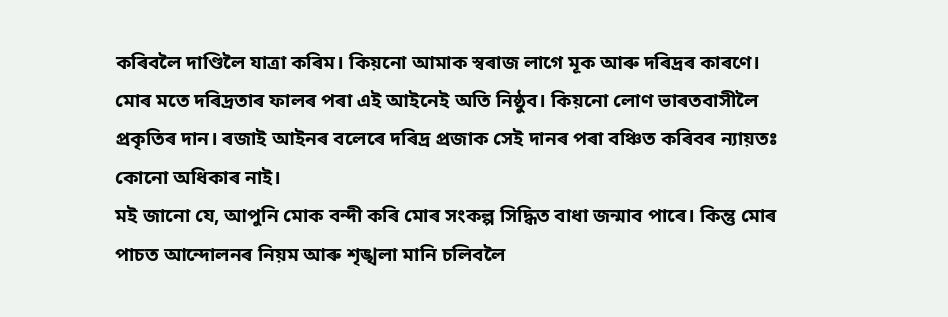কৰিবলৈ দাণ্ডিলৈ যাত্ৰা কৰিম। কিয়নো আমাক স্বৰাজ লাগে মূক আৰু দৰিদ্ৰৰ কাৰণে। মোৰ মতে দৰিদ্ৰতাৰ ফালৰ পৰা এই আইনেই অতি নিষ্ঠুব। কিয়নো লোণ ভাৰতবাসীলৈ প্ৰকৃতিৰ দান। ৰজাই আইনৰ বলেৰে দৰিদ্ৰ প্ৰজাক সেই দানৰ পৰা বঞ্চিত কৰিবৰ ন্যায়তঃ কোনো অধিকাৰ নাই।
মই জানো যে, আপুনি মোক বন্দী কৰি মোৰ সংকল্প সিদ্ধিত বাধা জন্মাব পাৰে। কিন্তু মোৰ পাচত আন্দোলনৰ নিয়ম আৰু শৃঙ্খলা মানি চলিবলৈ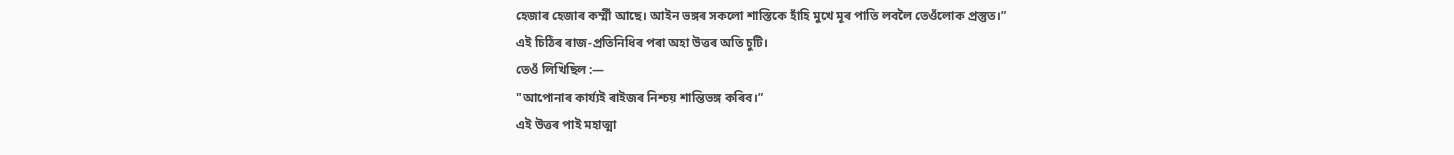হেজাৰ হেজাৰ কৰ্ম্মী আছে। আইন ভঙ্গৰ সকলো শাস্তিকে হাঁহি মুখে মূৰ পাতি লবলৈ তেওঁলোক প্ৰস্তুত।”
এই চিঠিৰ ৰাজ-প্ৰতিনিধিৰ পৰা অহা উত্তৰ অতি চুটি।
তেওঁ লিখিছিল :—
"আপোনাৰ কাৰ্য্যই ৰাইজৰ নিশ্চয় শান্তিভঙ্গ কৰিব।”
এই উত্তৰ পাই মহাত্মা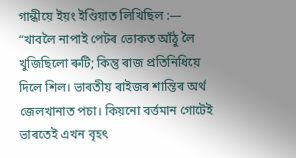গান্ধীয়ে ইয়ং ইণ্ডিয়াত লিখিছিল :—
“খাবলৈ নাপাই পেটৰ ভোকত আঁঠু লৈ খুজিছিলো ৰুটি; কিন্তু ৰাজ প্ৰতিনিধিয়ে দিলে শিল। ভাৰতীয় ৰাইজৰ শান্তিৰ অৰ্থ জেলখানাত পচা। কিয়নো বৰ্ত্তমান গোটেই ভাৰতেই এখন বৃহৎ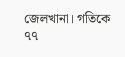জেলখানা। গতিকে
৭৭